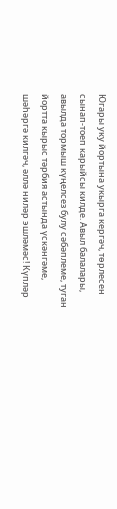Югары уку йортына укырга кергәч, төрлесен сынап-тоеп карыйсы килде. Авыл балалары, авылда тормыш күңелсез булу сәбәплеме, туган йортта кырыс тәрбия астында үскәнгәме, шәһәргә килгәч, әллә ниләр эшләмәс! Күпләр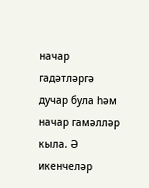начар гадәтләргә дучар була һәм начар гамәлләр кыла. Ә икенчеләр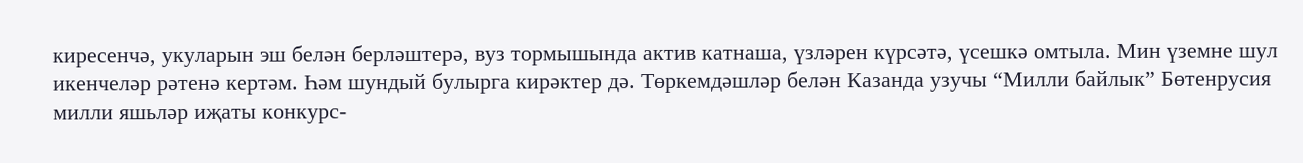киресенчә, укуларын эш белән берләштерә, вуз тормышында актив катнаша, үзләрен күрсәтә, үсешкә омтыла. Мин үземне шул икенчеләр рәтенә кертәм. Һәм шундый булырга кирәктер дә. Төркемдәшләр белән Казанда узучы “Милли байлык” Бөтенрусия милли яшьләр иҗаты конкурс-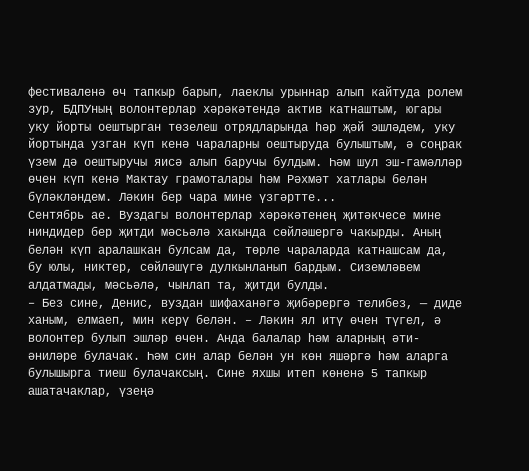фестиваленә өч тапкыр барып, лаеклы урыннар алып кайтуда ролем зур, БДПУның волонтерлар хәрәкәтендә актив катнаштым, югары уку йорты оештырган төзелеш отрядларында һәр җәй эшләдем, уку йортында узган күп кенә чараларны оештыруда булыштым, ә соңрак үзем дә оештыручы яисә алып баручы булдым. Һәм шул эш-гамәлләр өчен күп кенә Мактау грамоталары һәм Рәхмәт хатлары белән бүләкләндем. Ләкин бер чара мине үзгәртте...
Сентябрь ае. Вуздагы волонтерлар хәрәкәтенең җитәкчесе мине ниндидер бер җитди мәсьәлә хакында сөйләшергә чакырды. Аның белән күп аралашкан булсам да, төрле чараларда катнашсам да, бу юлы, никтер, сөйләшүгә дулкынланып бардым. Сиземләвем алдатмады, мәсьәлә, чынлап та, җитди булды.
– Без сине, Денис, вуздан шифаханәгә җибәрергә телибез, — диде ханым, елмаеп, мин керү белән. – Ләкин ял итү өчен түгел, ә волонтер булып эшләр өчен. Анда балалар һәм аларның әти-әниләре булачак. Һәм син алар белән ун көн яшәргә һәм аларга булышырга тиеш булачаксың. Сине яхшы итеп көненә 5 тапкыр ашатачаклар, үзеңә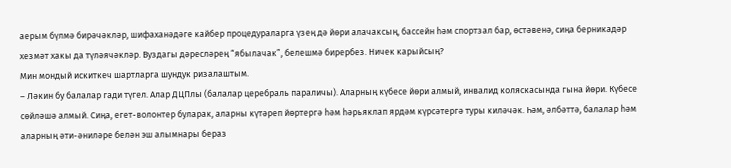аерым бүлмә бирәчәкләр, шифаханәдәге кайбер процедураларга үзең дә йөри алачаксың, бассейн һәм спортзал бар, өстәвенә, сиңа берникадәр хезмәт хакы да түләячәкләр. Вуздагы дәресләрең “ябылачак”, белешмә бирербез. Ничек карыйсың?
Мин мондый искиткеч шартларга шундук ризалаштым.
– Ләкин бу балалар гади түгел. Алар ДЦПлы (балалар церебраль параличы). Аларның күбесе йөри алмый, инвалид коляскасында гына йөри. Күбесе сөйләшә алмый. Сиңа, егет-волонтер буларак, аларны күтәреп йөртергә һәм һәрьяклап ярдәм күрсәтергә туры киләчәк. Һәм, әлбәттә, балалар һәм аларның әти-әниләре белән эш алымнары бераз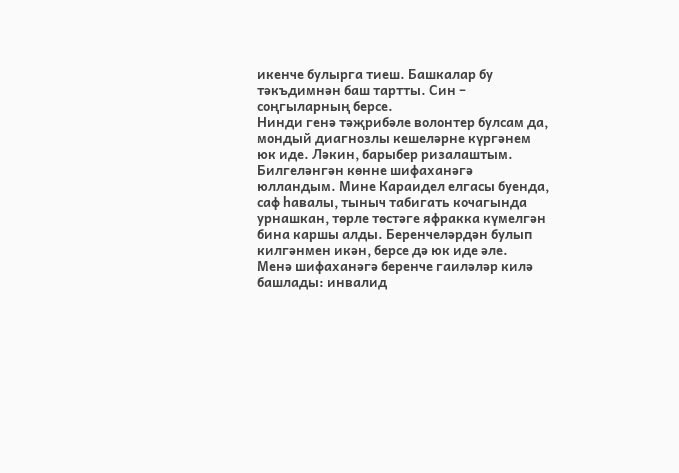икенче булырга тиеш. Башкалар бу тәкъдимнән баш тартты. Син – соңгыларның берсе.
Нинди генә тәҗрибәле волонтер булсам да, мондый диагнозлы кешеләрне күргәнем юк иде. Ләкин, барыбер ризалаштым.
Билгеләнгән көнне шифаханәгә юлландым. Мине Караидел елгасы буенда, саф һавалы, тыныч табигать кочагында урнашкан, төрле төстәге яфракка күмелгән бина каршы алды. Беренчеләрдән булып килгәнмен икән, берсе дә юк иде әле.
Менә шифаханәгә беренче гаиләләр килә башлады: инвалид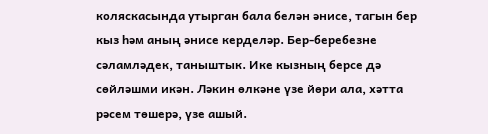коляскасында утырган бала белән әнисе, тагын бер кыз һәм аның әнисе керделәр. Бер-беребезне сәламләдек, таныштык. Ике кызның берсе дә сөйләшми икән. Ләкин өлкәне үзе йөри ала, хәтта рәсем төшерә, үзе ашый.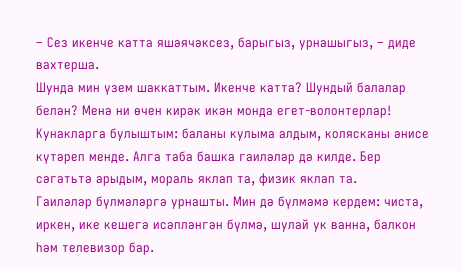– Сез икенче катта яшәячәксез, барыгыз, урнашыгыз, – диде вахтерша.
Шунда мин үзем шаккаттым. Икенче катта? Шундый балалар белән? Менә ни өчен кирәк икән монда егет-волонтерлар! Кунакларга булыштым: баланы кулыма алдым, колясканы әнисе күтәреп менде. Алга таба башка гаиләләр дә килде. Бер сәгатьтә арыдым, мораль яклап та, физик яклап та.
Гаиләләр бүлмәләргә урнашты. Мин дә бүлмәмә кердем: чиста, иркен, ике кешегә исәпләнгән бүлмә, шулай ук ванна, балкон һәм телевизор бар.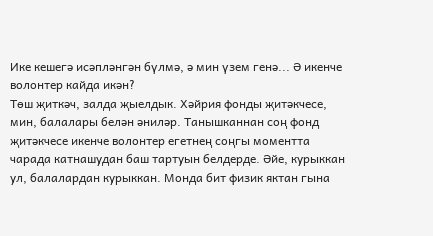Ике кешегә исәпләнгән бүлмә, ә мин үзем генә... Ә икенче волонтер кайда икән?
Төш җиткәч, залда җыелдык. Хәйрия фонды җитәкчесе, мин, балалары белән әниләр. Танышканнан соң фонд җитәкчесе икенче волонтер егетнең соңгы моментта чарада катнашудан баш тартуын белдерде. Әйе, курыккан ул, балалардан курыккан. Монда бит физик яктан гына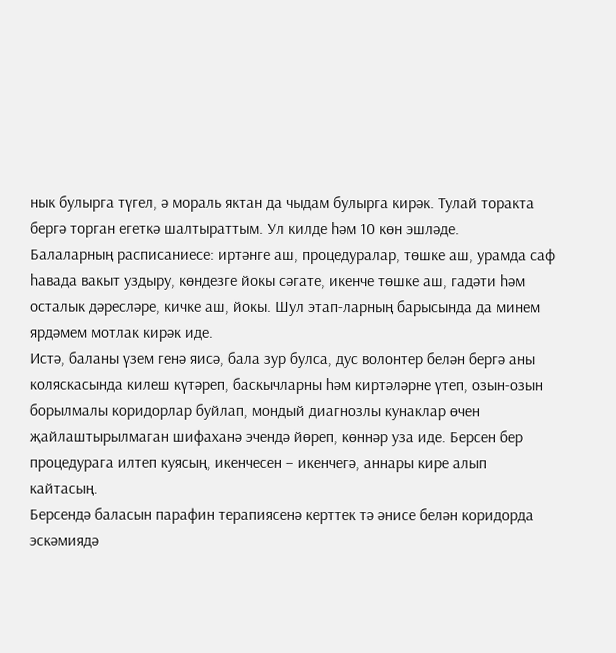нык булырга түгел, ә мораль яктан да чыдам булырга кирәк. Тулай торакта бергә торган егеткә шалтыраттым. Ул килде һәм 10 көн эшләде.
Балаларның расписаниесе: иртәнге аш, процедуралар, төшке аш, урамда саф һавада вакыт уздыру, көндезге йокы сәгате, икенче төшке аш, гадәти һәм осталык дәресләре, кичке аш, йокы. Шул этап-ларның барысында да минем ярдәмем мотлак кирәк иде.
Истә, баланы үзем генә яисә, бала зур булса, дус волонтер белән бергә аны коляскасында килеш күтәреп, баскычларны һәм киртәләрне үтеп, озын-озын борылмалы коридорлар буйлап, мондый диагнозлы кунаклар өчен җайлаштырылмаган шифаханә эчендә йөреп, көннәр уза иде. Берсен бер процедурага илтеп куясың, икенчесен – икенчегә, аннары кире алып кайтасың.
Берсендә баласын парафин терапиясенә керттек тә әнисе белән коридорда эскәмиядә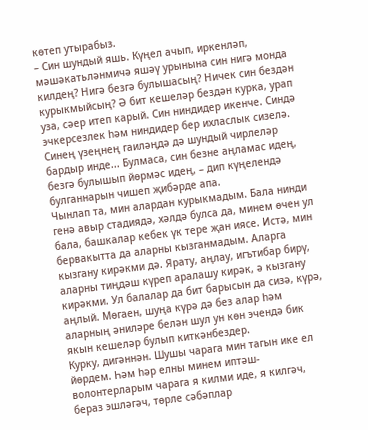көтеп утырабыз.
– Син шундый яшь. Күңел ачып, иркенләп, мәшәкатьләнмичә яшәү урынына син нигә монда килдең? Нигә безгә булышасың? Ничек син бездән курыкмыйсың? Ә бит кешеләр бездән курка, урап уза, сәер итеп карый. Син ниндидер икенче. Синдә эчкерсезлек һәм ниндидер бер ихласлык сизелә. Синең үзеңнең гаиләңдә дә шундый чирлеләр бардыр инде... Булмаса, син безне аңламас идең, безгә булышып йөрмәс идең, – дип күңелендә булганнарын чишеп җибәрде апа.
Чынлап та, мин алардан курыкмадым. Бала нинди генә авыр стадиядә, хәлдә булса да, минем өчен ул бала, башкалар кебек үк тере җан иясе. Истә, мин бервакытта да аларны кызганмадым. Аларга кызгану кирәкми дә. Ярату, аңлау, игътибар бирү, аларны тиңдәш күреп аралашу кирәк, ә кызгану кирәкми. Ул балалар да бит барысын да сизә, күрә, аңлый. Мөгаен, шуңа күрә дә без алар һәм аларның әниләре белән шул ун көн эчендә бик якын кешеләр булып киткәнбездер.
Курку, дигәннән. Шушы чарага мин тагын ике ел йөрдем. Һәм һәр елны минем иптәш-волонтерларым чарага я килми иде, я килгәч, бераз эшләгәч, төрле сәбәплар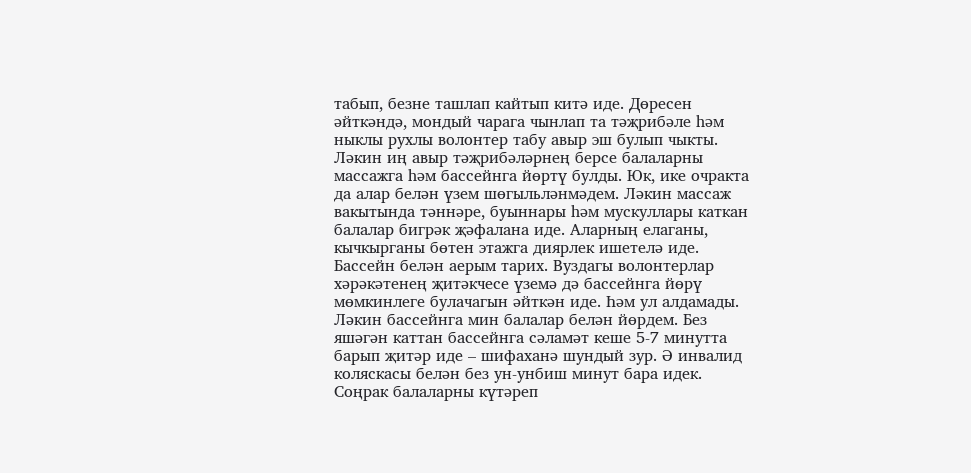табып, безне ташлап кайтып китә иде. Дөресен әйткәндә, мондый чарага чынлап та тәҗрибәле һәм ныклы рухлы волонтер табу авыр эш булып чыкты.
Ләкин иң авыр тәҗрибәләрнең берсе балаларны массажга һәм бассейнга йөртү булды. Юк, ике очракта да алар белән үзем шөгыльләнмәдем. Ләкин массаж вакытында тәннәре, буыннары һәм мускуллары каткан балалар бигрәк җәфалана иде. Аларның елаганы, кычкырганы бөтен этажга диярлек ишетелә иде.
Бассейн белән аерым тарих. Вуздагы волонтерлар хәрәкәтенең җитәкчесе үземә дә бассейнга йөрү мөмкинлеге булачагын әйткән иде. Һәм ул алдамады. Ләкин бассейнга мин балалар белән йөрдем. Без яшәгән каттан бассейнга сәламәт кеше 5-7 минутта барып җитәр иде – шифаханә шундый зур. Ә инвалид коляскасы белән без ун-унбиш минут бара идек. Соңрак балаларны күтәреп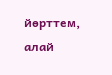йөрттем, алай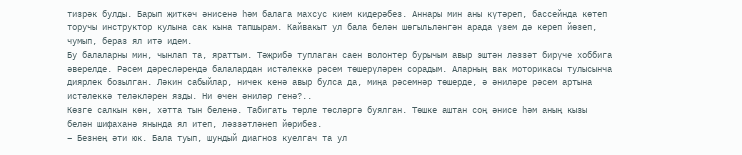тизрәк булды. Барып җиткәч әнисенә һәм балага махсус кием кидерәбез. Аннары мин аны күтәреп, бассейнда көтеп торучы инструктор кулына сак кына тапшырам. Кайвакыт ул бала белән шөгыльләнгән арада үзем дә кереп йөзеп, чумып, бераз ял итә идем.
Бу балаларны мин, чынлап та, яраттым. Тәҗрибә туплаган саен волонтер бурычым авыр эштән ләззәт бирүче хоббига әверелде. Рәсем дәресләрендә балалардан истәлеккә рәсем төшерүләрен сорадым. Аларның вак моторикасы тулысынча диярлек бозылган. Ләкин сабыйлар, ничек кенә авыр булса да, миңа рәсемнәр төшерде, ә әниләре рәсем артына истәлеккә теләкләрен язды. Ни өчен әниләр генә?..
Көзге салкын көн, хәтта тын беленә. Табигать төрле төсләргә буялган. Төшке аштан соң әнисе һәм аның кызы белән шифаханә янында ял итеп, ләззәтләнеп йөрибез.
– Безнең әти юк. Бала туып, шундый диагноз куелгач та ул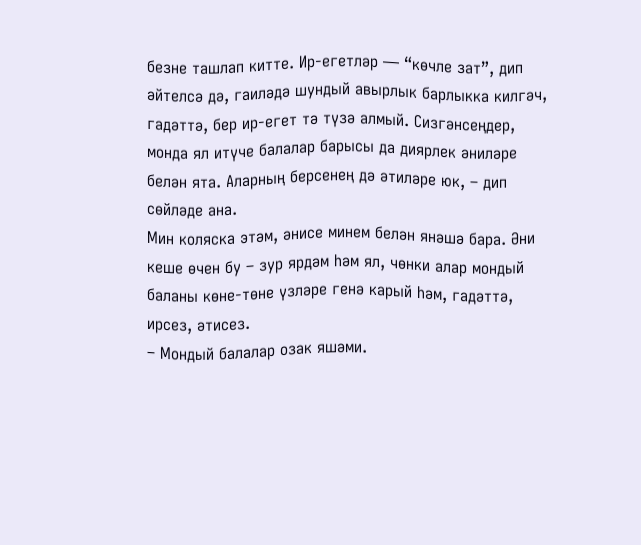безне ташлап китте. Ир-егетләр — “көчле зат”, дип әйтелсә дә, гаиләдә шундый авырлык барлыкка килгәч, гадәттә, бер ир-егет тә түзә алмый. Сизгәнсеңдер, монда ял итүче балалар барысы да диярлек әниләре белән ята. Аларның берсенең дә әтиләре юк, – дип сөйләде ана.
Мин коляска этәм, әнисе минем белән янәшә бара. Әни кеше өчен бу – зур ярдәм һәм ял, чөнки алар мондый баланы көне-төне үзләре генә карый һәм, гадәттә, ирсез, әтисез.
– Мондый балалар озак яшәми.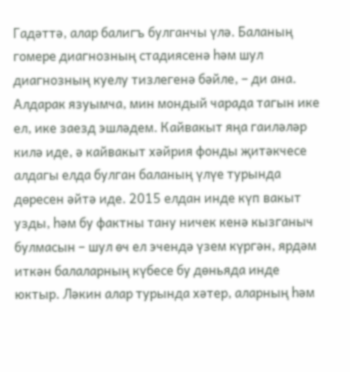Гадәттә, алар балигъ булганчы үлә. Баланың гомере диагнозның стадиясенә һәм шул диагнозның куелу тизлегенә бәйле, – ди ана.
Алдарак язуымча, мин мондый чарада тагын ике ел, ике заезд эшләдем. Кайвакыт яңа гаиләләр килә иде, ә кайвакыт хәйрия фонды җитәкчесе алдагы елда булган баланың үлүе турында дөресен әйтә иде. 2015 елдан инде күп вакыт узды, һәм бу фактны тану ничек кенә кызганыч булмасын – шул өч ел эчендә үзем күргән, ярдәм иткән балаларның күбесе бу дөньяда инде юктыр. Ләкин алар турында хәтер, аларның һәм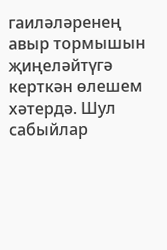гаиләләренең авыр тормышын җиңеләйтүгә керткән өлешем хәтердә. Шул сабыйлар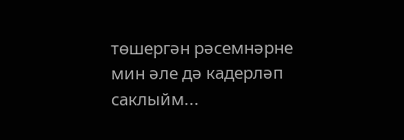төшергән рәсемнәрне мин әле дә кадерләп саклыйм...